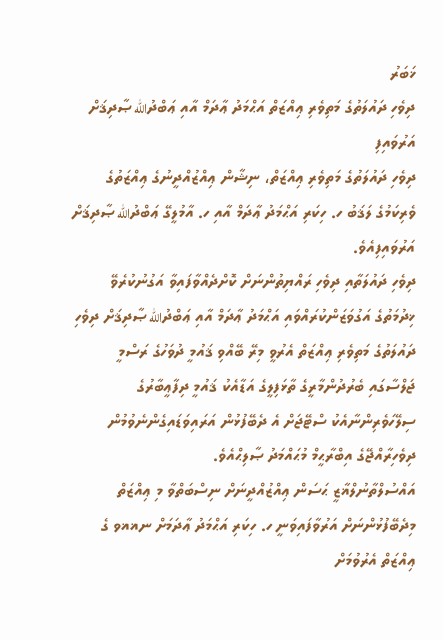ޚަބަރު
ދިވެހި ދައުލަތުގެ މަތިވެރި ޢިއްޒަތް އަޙްމަދު ޢާދަމް އާއި ޢަބްދުالله ޞާދިޤަށް އަރުވައިފި
ދިވެހި ދައުލަތުގެ މަތިވެރި ޢިއްޒަތް، ނިޝާން ޢިއްޒުއްދީނުގެ ޢިއްޒަތުގެ ވެރިކަމުގެ ލަޤަބު ހ. ހިކަރި އަޙްމަދު ޢާދަމް އާއި ހ. އާމުލީގޭ ޢަބްދުالله ޞާދިޤަށް އަރުވައިފިއެވެ.
ދިވެހި ދައުލަތާއި ދިވެހި ރައްޔިތުންނަށް ކޮށްދެއްވާފައިވާ އަގުނުކުރެވޭ ޚިދުމަތުގެ އަގުވަޒަންކުރައްވައި އަޙްމަދު ޢާދަމް އާއި ޢަބްދުالله ޞާދިޤަށް ދިވެހި ދައުލަތުގެ މަތިވެރި ޢިއްޒަތް އެރުވީ މިރޭ ބޭއްވި ޤައުމީ ދުވަހުގެ ރަސްމީ ޖަލްސާގައި ބެރުދުންމާރީގެ ތާޅަފިލީގެ އަޑާއެކު ޤައުމީ ދިފާޢީބާރުގެ ސިލޭހަވެރިންނާއެކު ސްޓޭޖަށް އެ ދެބޭފުޅުން އަރައިވަޑައިގެންނެވުމުން ދިވެހިރާއްޖޭގެ އިބްރާޙީމް މުޙައްމަދު ޞާލިޙްއެވެ.
އައްސުލްތާނުލްޣާޒީ ޙަސަން ޢިއްޒުއްދީނަށް ނިސްބަތްވާ މި ޢިއްޒަތް މިދެބޭފުޅުންނަށް އަރުވާފައިވަނީ ހ. ހިކަރި އަޙްމަދު ޢާދަމަށް ނޣޣވ ގެ ޢިއްޒަތް އެރުވުމަށް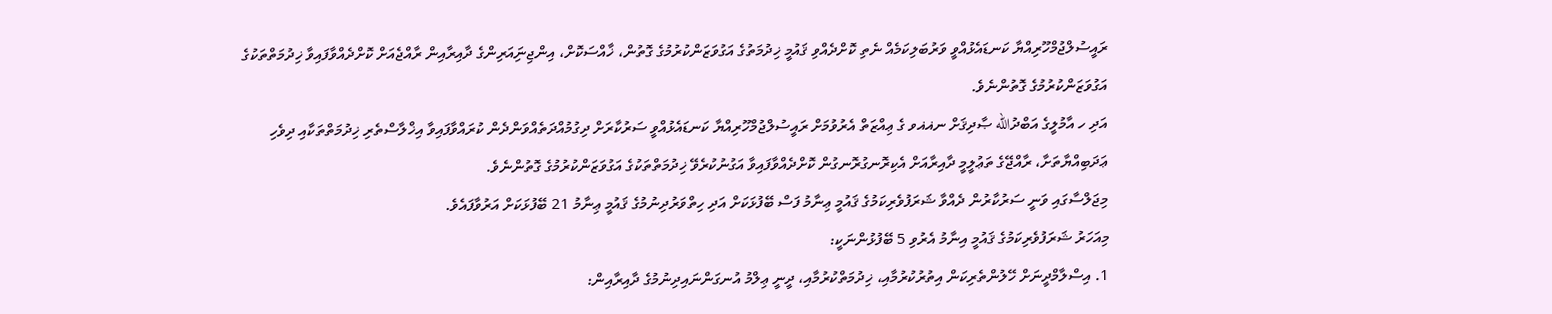ރައީސުލްޖުމްހޫރިއްޔާ ކަނޑައެޅުއްވީ ވަރުބަލިކަމެއް ނެތި ކޮށްދެއްވި ޤައުމީ ޚިދުމަތުގެ އަގުވަޒަންކުރުމުގެ ގޮތުން، ޚާއްސަކޮށް، އިންޖިނަިއަރިންގެ ދާއިރާއިން ރާއްޖެއަށް ކޮށްދެއްވާފައިވާ ޚިދުމަތްތަކުގެ އަގުވަޒަންކުރުމުގެ ގޮތުންނެވެ.
އަދި ހ އާމުލީގެ އަބްދުالله ޞާދިޤަށް ނޣޣވ ގެ ޢިއްޒަތް އެރުވުމަށް ރައީސުލްޖުމްހޫރިއްޔާ ކަނޑައެޅުއްވީ ސަރުކާރަށް ދިގުމުއްދަތެއްވަންދެން ކުރައްވާފައިވާ އިޚްލާސްތެރި ޚިދުމަތްތަކާއި ދިވެހި ޢަދަބިއްޔާތަށާ، ރާއްޖޭގެ ތަޢުލީމީ ދާއިރާއަށް އެކިރޮނގުރޮނގުން ކޮށްދެއްވާފައިވާ އަގުނުކުރެވޭ ޚިދުމަތްތަކުގެ އަގުވަޒަންކުރުމުގެ ގޮތުންނެވެ.
މިޖަލްސާގައި ވަނީ ސަރުކާރުން ދެއްވާ ޝަރަފުވެރިކަމުގެ ޤައުމީ ޢިނާމު ފަސް ބޭފުޅަކަށް އަދި ހިތްވަރުދިނުމުގެ ޤައުމީ ޢިނާމު 21 ބޭފުޅަކަށް އަރުވާފައެވެ.
މިއަހަރު ޝަރަފުވެރިކަމުގެ ޤައުމީ އިނާމު އެރުވި 5 ބޭފުޅުންނަކީ:
1. އިސްލާމްދީނަށް ހޭލުންތެރިކަން އިތުރުކުރުމާއި، ޚިދުމަތްކުރުމާއި، ދީނީ ޢިލްމު އުނގަންނައިދިނުމުގެ ދާއިރާއިން: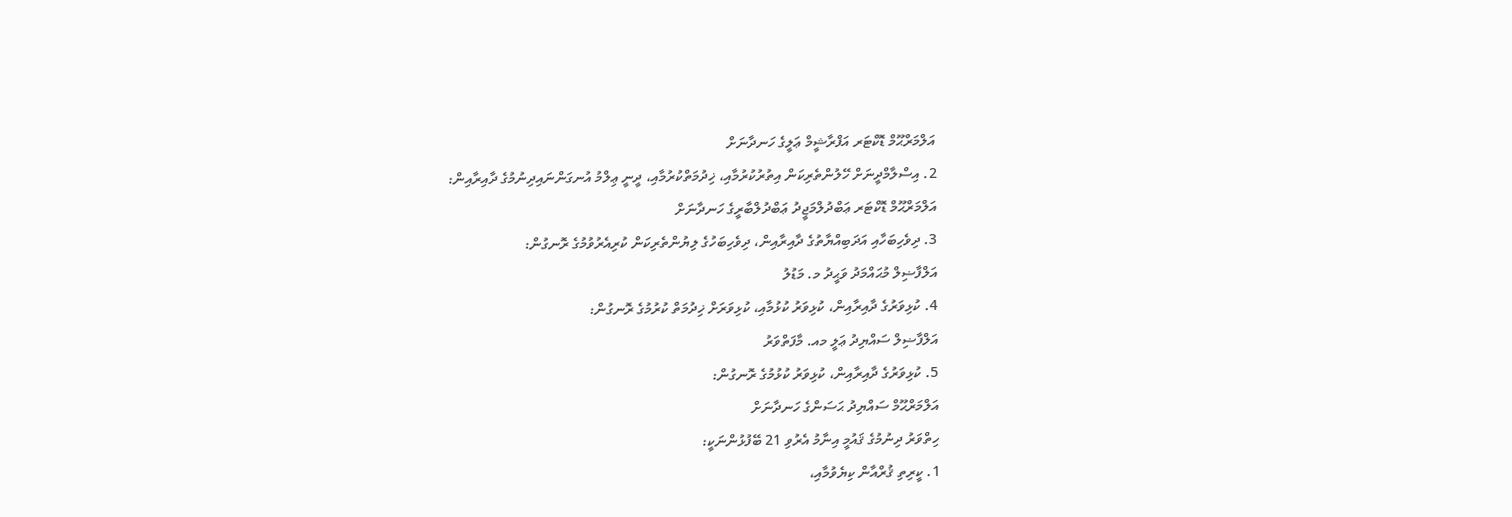އަލްމަރްޙޫމް ޑޮކްޓަރ އަފްރާޝީމް ޢަލީގެ ހަނދާނަށް
2. އިސްލާމްދީނަށް ހޭލުންތެރިކަން އިތުރުކުރުމާއި، ޚިދުމަތްކުރުމާއި، ދީނީ ޢިލްމު އުނގަންނައިދިނުމުގެ ދާއިރާއިން:
އަލްމަރްޙޫމް ޑޮކްޓަރ ޢަބްދުލްމަޖީދު ޢަބްދުލްބާރީގެ ހަނދާނަށް
3. ދިވެހިބަހާއި އަދަބިއްޔާތުގެ ދާއިރާއިން، ދިވެހިބަހުގެ ލިޔުންތެރިކަން ކުރިއެރުވުމުގެ ރޮނގުން:
އަލްފާޟިލް މުޙައްމަދު ވަޙީދު މ. މަޑުލު
4. ކުޅިވަރުގެ ދާއިރާއިން، ކުޅިވަރު ކުޅުމާއި، ކުޅިވަރަށް ޚިދުމަތް ކުރުމުގެ ރޮނގުން:
އަލްފާޟިލް ސައްޔިދު ޢަލީ މއ. މާފަތްވަރު
5. ކުޅިވަރުގެ ދާއިރާއިން، ކުޅިވަރު ކުޅުމުގެ ރޮނގުން:
އަލްމަރްޙޫމް ސައްޔިދު ޙަސަންގެ ހަނދާނަށް
ހިތްވަރު ދިނުމުގެ ޤައުމީ އިނާމު އެރުވި 21 ބޭފުޅުންނަކީ:
1. ކީރިތި ޤުރްއާން ކިޔެވުމާއި،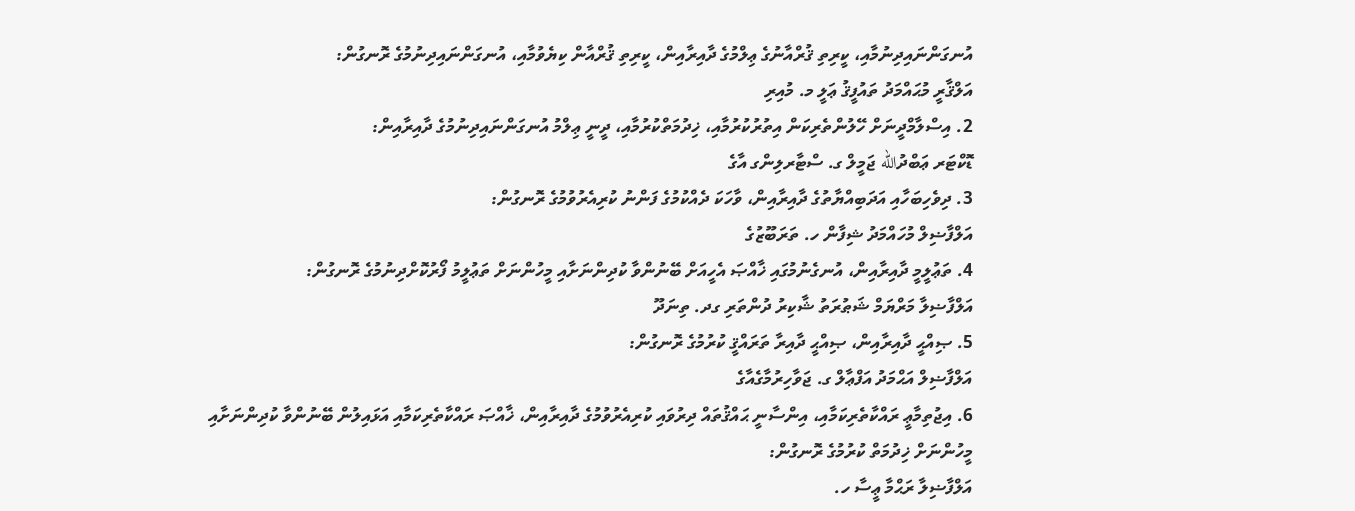އުނގަންނައިދިނުމާއި، ކީރިތި ޤުރްއާނުގެ ޢިލްމުގެ ދާއިރާއިން، ކީރިތި ޤުރްއާން ކިޔެވުމާއި، އުނގަންނައިދިނުމުގެ ރޮނގުން:
އަލްޤާރީ މުޙައްމަދު ތައުފީޤު ޢަލީ މ. މުއިރި
2. އިސްލާމްދީނަށް ހޭލުންތެރިކަން އިތުރުކުރުމާއި، ޚިދުމަތްކުރުމާއި، ދީނީ ޢިލްމު އުނގަންނައިދިނުމުގެ ދާއިރާއިން:
ޑޮކްޓަރ ޢަބްދުالله ޖަމީލް ގ. ސްޓާރލިންގ އާގެ
3. ދިވެހިބަހާއި އަދަބިއްޔާތުގެ ދާއިރާއިން، ވާހަކަ ދެއްކުމުގެ ފަންނު ކުރިއެރުވުމުގެ ރޮނގުން:
އަލްފާޟިލް މުހައްމަދު ޝިފާން ހ. ތަރަބޫޒުގެ
4. ތަޢުލީމީ ދާއިރާއިން، އުނގެނުމުގައި ޚާއްޞަ އެހީއަށް ބޭނުންވާ ކުދިންނަށާއި މީހުންނަށް ތަޢުލީމު ފޯރުކޮށްދިނުމުގެ ރޮނގުން:
އަލްފާޟިލާ މަރްޔަމް ޝަޠުރަތު ޝާކިރު ދުންތަރި ގދ. ތިނަދޫ
5. ޞިއްޙީ ދާއިރާއިން، ޞިއްޙީ ދާއިރާ ތަރައްޤީ ކުރުމުގެ ރޮނގުން:
އަލްފާޟިލް އަޙްމަދު އަފްޢާލް ގ. ޖަވާހިރުމާގެއާގެ
6. އިޖުތިމާޢީ ރައްކާތެރިކަމާއި، އިންސާނީ ޙައްޤުތައް ދިރުވައި ކުރިއެރުވުމުގެ ދާއިރާއިން، ޚާއްޞަ ރައްކާތެރިކަމާއި އަޅައިލުން ބޭނުންވާ ކުދިންނަށާއި މީހުންނަށް ޚިދުމަތް ކުރުމުގެ ރޮނގުން:
އަލްފާޟިލާ ރަޙްމާ ޢީސާ ހ.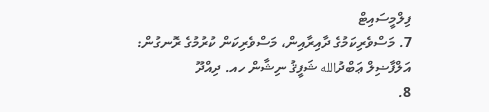ފިލްމީސައިޓް
7. މަސްވެރިކަމުގެ ދާއިރާއިން، މަސްވެރިކަން ކުރުމުގެ ރޮނގުން:
އަލްފާޟިލް ޢަބްދުالله ޝަފީޤު ނިޝާން ހއ. ދިއްދޫ
8.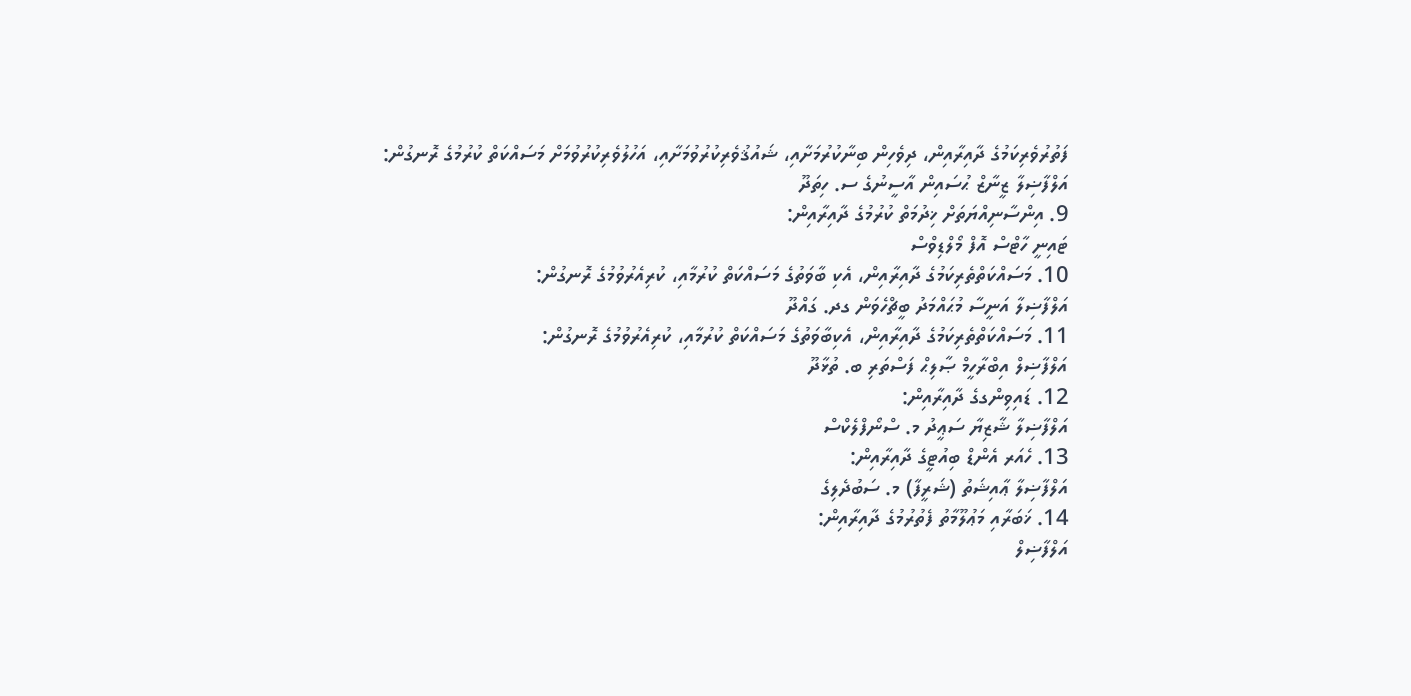ފަތުރުވެރިކަމުގެ ދާއިރާއިން، ދިވެހިން ބިނާކުރުމަށާއި، ޝައުޤުވެރިކުރުވުމަށާއި، އަހުލުވެރިކުރުވުމަށް މަސައްކަތް ކުރުމުގެ ރޮނގުން:
އަލްފާޟިލާ ޒީނާޒް ޙުސައިން އާސީނުގެ ސ. ހިތަދޫ
9. އިންސާނިއްޔަތަށް ޚިދުމަތް ކުރުމުގެ ދާއިރާއިން:
ޓައިނީ ހާޓްސް އޮފް މޯލްޑިވްސް
10. މަސައްކަތްތެރިކަމުގެ ދާއިރާއިން، އެކި ބާވަތުގެ މަސައްކަތް ކުރުމާއި، ކުރިއެރުވުމުގެ ރޮނގުން:
އަލްފާޟިލާ އަނީސާ މުޙައްމަދު ބީޗްހެވަން ގދ. ގައްދޫ
11. މަސައްކަތްތެރިކަމުގެ ދާއިރާއިން، އެކިބާވަތުގެ މަސައްކަތް ކުރުމާއި، ކުރިއެރުވުމުގެ ރޮނގުން:
އަލްފާޟިލް އިބްރާހީމް ޞާލިޙް ފަސްތަރި ބ. ތުޅާދޫ
12. ޑައިވިންގގެ ދާއިރާއިން:
އަލްފާޟިލާ ޝާޒިޔާ ސަޢީދު މ. ސްނޯފްލެކްސް
13. ހެއަރ އެންޑް ބިއުޓީގެ ދާއިރާއިން:
އަލްފާޟިލާ ޢާއިޝަތު (ޝަރީފާ) މ. ސަބުދެލިގެ
14. ޚަބަރާއި މަޢުލޫމާތު ފެތުރުމުގެ ދާއިރާއިން:
އަލްފާޟިލް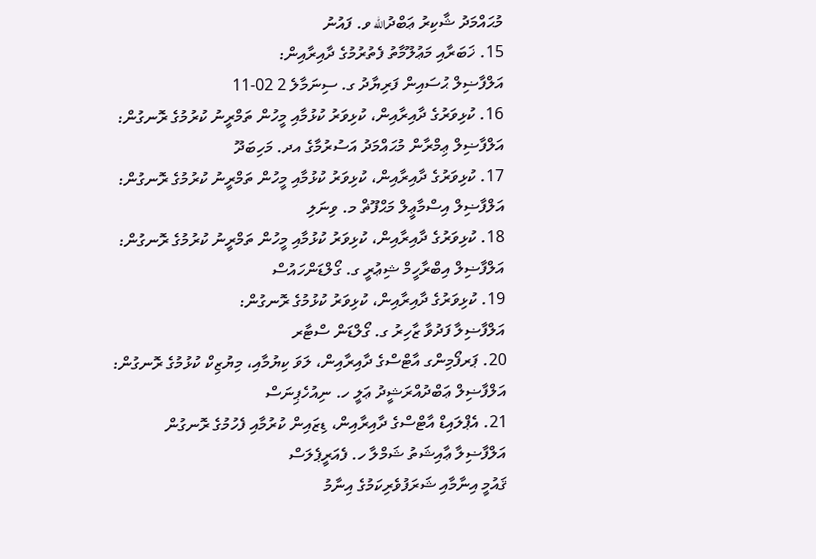މުޙައްމަދު ޝާކިރު ޢަބްދުالله ވ. ފައުނު
15. ޚަބަރާއި މަޢުލޫމާތު ފެތުރުމުގެ ދާއިރާއިން:
އަލްފާޟިލް ޙުސައިން ފަރިޔާދު ގ. ސިނަމާލެ 2 02-11
16. ކުޅިވަރުގެ ދާއިރާއިން، ކުޅިވަރު ކުޅުމާއި މީހުން ތަމްރީނު ކުރުމުގެ ރޮނގުން:
އަލްފާޟިލް ޢިމްރާން މުޙައްމަދު އަސުރުމާގެ އދ. މަހިބަދޫ
17. ކުޅިވަރުގެ ދާއިރާއިން، ކުޅިވަރު ކުޅުމާއި މީހުން ތަމްރީނު ކުރުމުގެ ރޮނގުން:
އަލްފާޟިލް އިސްމާޢީލް މަޙްފޫޡް މ. ވިނަލި
18. ކުޅިވަރުގެ ދާއިރާއިން، ކުޅިވަރު ކުޅުމާއި މީހުން ތަމްރީނު ކުރުމުގެ ރޮނގުން:
އަލްފާޟިލް އިބްރާހީމް ޝިޢުރީ ގ. ގޯލްޑަންހައުސް
19. ކުޅިވަރުގެ ދާއިރާއިން، ކުޅިވަރު ކުޅުމުގެ ރޮނގުން:
އަލްފާޟިލާ ފަދުވާ ޒާހިރު ގ. ގޯލްޑަން ސްޓާރ
20. ޕަރފޯމިންގ އާޓްސްގެ ދާއިރާއިން، ލަވަ ކިޔުމާއި، މިޔުޒިކް ކުޅުމުގެ ރޮނގުން:
އަލްފާޟިލް ޢަބްދުއްރަޝީދު ޢަލީ ހ. ނިއުހެޕިނަސް
21. އެޕްލައިޑް އާޓްސްގެ ދާއިރާއިން، ޑިޒައިން ކުރުމާއި ފެހުމުގެ ރޮނގުން
އަލްފާޟިލާ ޢާއިޝަތު ޝަމްލާ ހ. ފެއަރީޕެލަސް
ޤައުމީ އިނާމާއި ޝަރަފުވެރިކަމުގެ އިނާމު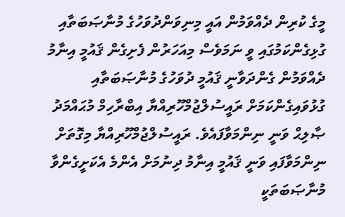މީގެ ކުރިން ދެއްވަމުން އައީ މިނިވަންދުވަހުގެ މުނާޞަބަތާއި ގުޅިގެންކަމުގައި ވީ ނަމަވެސް މިއަހަރުން ފެށިގެން ޤައުމީ އިނާމު ދެއްވަމުން ގެންދަވާނީ ޤައުމީ ދުވަހުގެ މުނާޞަބަތާއި ގުޅުވައިގެންކަމަށް ރައީސުލްޖުމްހޫރިއްޔާ އިބްރާހިމް މުޙައްމަދު ޞާލިޙް ވަނީ ނިންމަވާފައެވެ. ރައީސުލްޖުމްހޫރިއްޔާ މިގޮތަށް ނިންމަވާފައި ވަނީ ޤައުމީ އިނާމު ދިނުމަށް އެންމެ އެކަށީގެންވާ މުނާޞަބަތަކީ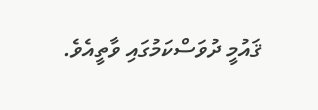ޤައުމީ ދުވަސްކަމުގައި ވާތީއެވެ.